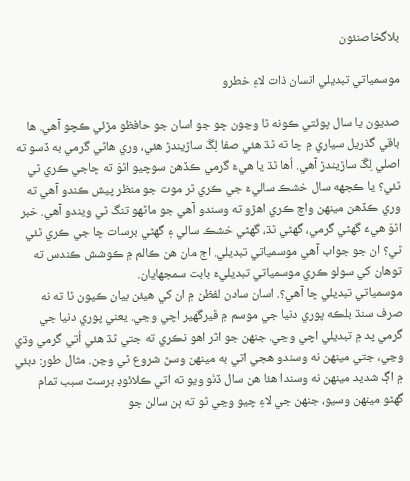بلاگخاصنئون

موسمياتي تبديلي انسان ذات لاءِ خطرو

صديون يا سال پوئتي ڪونه ٿا وڃون ڇو جو اسان جو حافظو مڙئي ڪچو آهي. ها باقي گذريل سياري ۾ ڇا ته ٿڌ هئي صفا لِڱَ ساڙيندڙ هئي، وري هاڻي گرمي به ڏسو ته اصلي لِڱَ ساڙيندڙ آهي. اُها ٿڌ يا هيءَ گرمي ڪڏهن سوچيو اٿوَ ته ڇاجي ڪري ٿي ٿئي؟ يا ڪجهه سال خشڪ ساليءَ جي ڪري ٿر موت جو منظر پيش ڪندو آهي ته وري ڪڏهن مينهن واچ ڪري اهڙو ته وسندو آھي جو ماڻهو تنگ ٿي ويندو آهي. خبر اٿوَ هيءَ گهڻي گرمي، گهڻي ٿڌ، گهڻي خشڪ سالي ۽ گهڻي برسات ڇا جي ڪري ٿئي ٿي؟ ان جو جواب آهي موسمياتي تبديلي. اڄ مان هن ڪالم ۾ ڪوشش ڪندس ته توهان کي سولو ڪري موسمياتي تبديليءَ بابت سمجهايان.
موسمياتي تبديلي ڇا آهي؟. اسان سادن لفظن ۾ ان کي هيئن بيان ڪيون ٿا ته نه صرف سنڌ بلڪه پوري دنيا جي موسم ۾ ڦيرگهير اچي وڃي. يعني پوري دنيا جي گرمي پد ۾ تبديلي اچي وڃي. جنهن جو اثر اهو نڪري ته جتي ٿڌ هئي اُتي گرمي وڌي وڃي، جتي مينهن نه وسندو هجي اتي به مينهن وسڻ شروع ٿي وڃن. مثال طور: دبئي ۾ اڳ شديد مينهن نه وسندا هئا هن سال ڏٺو ويو ته اتي ڪلائوڊ برسٽ سبب تمام گهڻو مينهن وسيو، جنهن جي لاءِ چيو وڃي ٿو ته ٻن سالن جو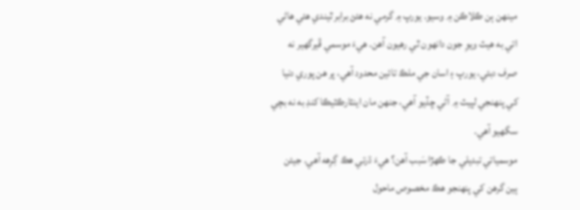مينهن ٻن ڪلاڪن ۾ وسيو. يورپ ۾ گرمي نه هئڻ برابر ٿيندي هئي هاڻي اتي به هيٽ ويوِ جون دانهون ٿي رهيون آهن. هيءَ موسمي ڦيرگهير نه صرف دبئي، يورپ ۽ اسان جي ملڪ تائين محدود آهي، پر هن پوري دنيا کي پنهنجي لپيٽ ۾ آڻي ڇڏيو آهي، جنهن مان اينٽارڪٽيڪا کنڊ به نه بچي سگهيو آهي.
موسمياتي تبديلي جا ڪهڙا سَبب آھن؟ ھيءَ ڌرتي هڪ گِرِهه آهي. جيئن ٻين گرهن کي پنهنجو هڪ مخصوص ماحول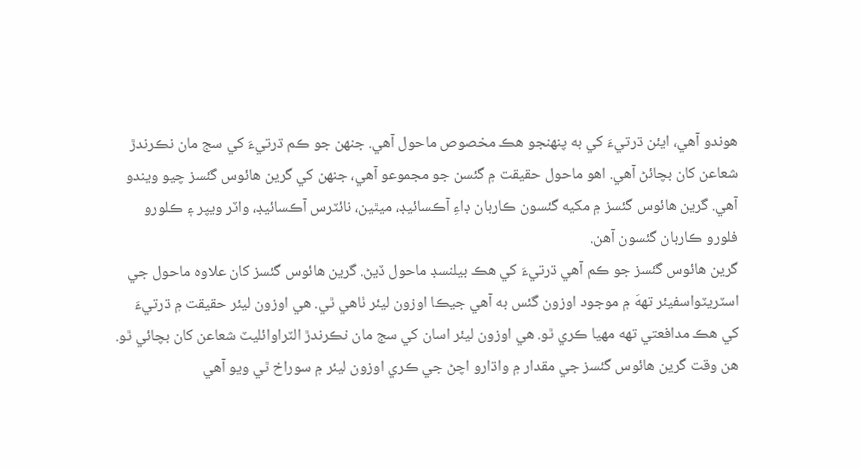هوندو آهي، ايئن ڌرتيءَ کي به پنهنجو هڪ مخصوص ماحول آهي. جنهن جو ڪم ڌرتيءَ کي سج مان نڪرندڙ شعاعن کان بچائڻ آھي. اھو ماحول حقيقت ۾ گئسن جو مجموعو آهي، جنهن کي گرين هائوس گئسز چيو ويندو آهي. گرين هائوس گئسز ۾ مکيه گئسون ڪاربان ڊاءِ آڪسائيڊ، ميٿين، نائٽرس آڪسائيڊ، واٽر ويپر ۽ ڪلورو فلورو ڪاربان گئسون آهن.
گرين هائوس گئسز جو ڪم آھي ڌرتيءَ کي هڪ بيلنسڊ ماحول ڏيڻ. گرين هائوس گئسز کان علاوه ماحول جي اسٽريٽواسفيئر تههَ ۾ موجود اوزون گئس به آهي جيڪا اوزون ليئر ٺاهي ٿي. هي اوزون ليئر حقيقت ۾ ڌرتيءَ کي هڪ مدافعتي تهه مهيا ڪري ٿو. هي اوزون ليئر اسان کي سج مان نڪرندڙ الٽراوائليٽ شعاعن کان بچائي ٿو. هن وقت گرين هائوس گئسز جي مقدار ۾ واڌارو اچڻ جي ڪري اوزون ليئر ۾ سوراخ ٿي ويو آهي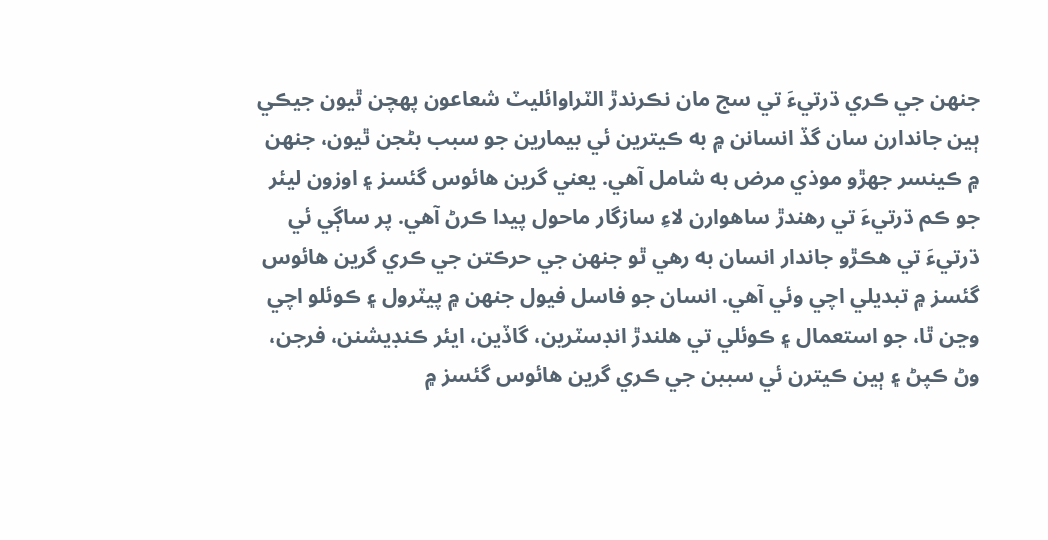جنهن جي ڪري ڌرتيءَ تي سج مان نڪرندڙ الٽراوائليٽ شعاعون پهچن ٿيون جيڪي ٻين جاندارن سان گڏ انسانن ۾ به ڪيترين ئي بيمارين جو سبب بڻجن ٿيون، جنھن ۾ ڪينسر جهڙو موذي مرض به شامل آهي. يعني گرين هائوس گئسز ۽ اوزون ليئر جو ڪم ڌرتيءَ تي رهندڙ ساهوارن لاءِ سازگار ماحول پيدا ڪرڻ آھي. پر ساڳي ئي ڌرتيءَ تي هڪڙو جاندار انسان به رهي ٿو جنهن جي حرڪتن جي ڪري گرين هائوس گئسز ۾ تبديلي اچي وئي آهي. انسان جو فاسل فيول جنهن ۾ پيٽرول ۽ ڪوئلو اچي وڃن ٿا، جو استعمال ۽ ڪوئلي تي هلندڙ انڊسٽرين، گاڏين، ايئر ڪنڊيشنن، فرجن، وڻ ڪپڻ ۽ ٻين ڪيترن ئي سببن جي ڪري گرين هائوس گئسز ۾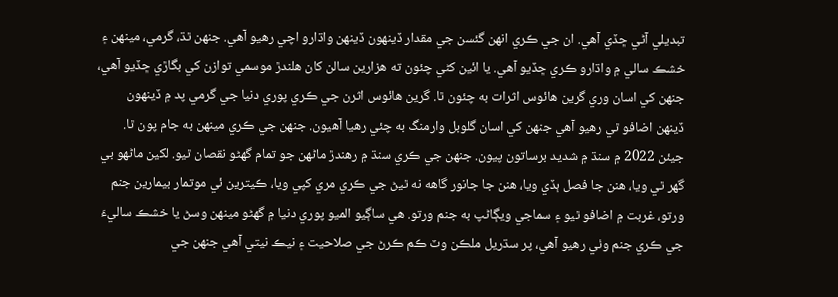تبديلي آڻي ڇڏي آهي. ان جي ڪري انهن گئسن جي مقدار ڏينهون ڏينهن واڌارو اچي رهيو آهي. جنھن ٿڌ، گرمي، مينهن ۽ خشڪ سالي ۾ واڌارو ڪري ڇڏيو آهي. يا ائين کڻي چئون ته هزارين سالن کان هلندڙ موسمي توازن کي بگاڙي ڇڏيو آهي، جنھن کي اسان وري گرين هائوس اثرات به چئون ٿا. گرين هائوس اثرن جي ڪري پوري دنيا جي گرمي پد ۾ ڏينهون ڏينهن اضافو ٿي رهيو آهي جنهن کي اسان گلوبل وارمنگ به چئي رهيا آهيون. جنهن جي ڪري مينهن به جام پون ٿا. جيئن 2022 ۾ سنڌ ۾ شديد برساتون پيون. جنهن جي ڪري سنڌ ۾ رهندڙ ماڻهن جو تمام گهڻو نقصان ٿيو. لکين ماڻهو بي گهر ٿي ويا، هنن جا فصل ٻڏي ويا، هنن جا جانور گاهه نه ٿيڻ جي ڪري مري کپي ويا، ڪيترين ئي موتمار بيمارين جنم ورتو، غربت ۾ اضافو ٿيو ۽ سماجي ويڳاڻپ به جنم ورتو. هي ساڳيو الميو پوري دنيا ۾ گهڻو مينهن وسڻ يا خشڪ ساليءَ جي ڪري جنم وٺي رهيو آهي، پر سڌريل ملڪن وٽ ڪم ڪرڻ جي صلاحيت ۽ نيڪ نيتي آهي جنهن جي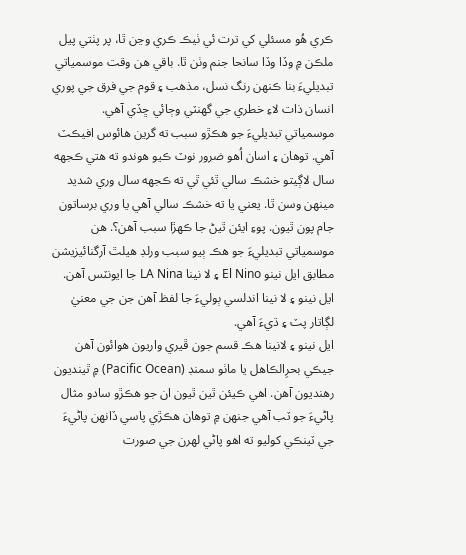ڪري هُو مسئلي کي ترت ئي ٺيڪ ڪري وڃن ٿا، پر پٺتي پيل ملڪن ۾ وڏا وڏا سانحا جنم وٺن ٿا. باقي هن وقت موسمياتي تبديليءَ بنا ڪنهن رنگ نسل، مذهب ۽ قوم جي فرق جي پوري انسان ذات لاءِ خطري جي گهنٽي وڄائي ڇڏي آهي.
موسمياتي تبديليءَ جو هڪڙو سبب ته گرين هائوس افيڪٽ آهي. توهان ۽ اسان اُهو ضرور نوٽ ڪيو هوندو ته هتي ڪجهه سال لاڳيتو خشڪ سالي ٿئي ٿي ته ڪجهه سال وري شديد مينهن وسن ٿا. يعني يا ته خشڪ سالي آھي يا وري برساتون جام پون ٿيون. پوءِ ايئن ٿيڻ جا ڪهڙا سبب آهن؟. هن موسمياتي تبديليءَ جو هڪ ٻيو سبب ورلڊ هيلٿ آرگنائيزيشن مطابق ايل نينو El Nino ۽ لا نينا LA Nina جا ايونٽس آھن. ايل نينو ۽ لا نينا اندلسي ٻوليءَ جا لفظ آهن جن جي معنيٰ لڳاتار پٽ ۽ ڌيءَ آهي.
ايل نينو ۽ لانينا هڪ قسم جون ڦيري واريون هوائون آهن جيڪي بحرِالڪاهل يا ماٺو سمنڊ (Pacific Ocean) ۾ ٿينديون رهنديون آهن. اهي ڪيئن ٿين ٿيون ان جو هڪڙو سادو مثال پاڻيءَ جو ٽب آهي جنهن ۾ توهان هڪڙي پاسي ڏانهن پاڻيءَ جي ٽينڪي کوليو ته اهو پاڻي لهرن جي صورت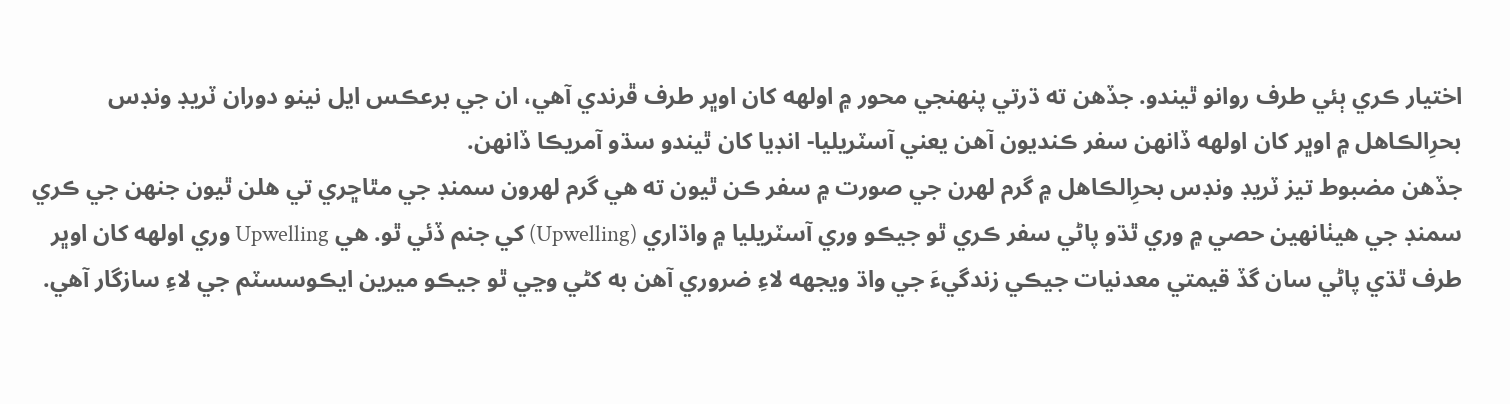اختيار ڪري ٻئي طرف روانو ٿيندو. جڏھن ته ڌرتي پنهنجي محور ۾ اولهه کان اوڀر طرف ڦرندي آهي، ان جي برعڪس ايل نينو دوران ٽريڊ ونڊس بحرِالڪاهل ۾ اوڀر کان اولهه ڏانهن سفر ڪنديون آهن يعني آسٽريليا- انڊيا کان ٿيندو سڌو آمريڪا ڏانهن.
جڏهن مضبوط تيز ٽريڊ ونڊس بحرِالڪاهل ۾ گرم لهرن جي صورت ۾ سفر ڪن ٿيون ته هي گرم لهرون سمنڊ جي مٿاڇري تي هلن ٿيون جنهن جي ڪري سمنڊ جي هيٺانهين حصي ۾ وري ٿڌو پاڻي سفر ڪري ٿو جيڪو وري آسٽريليا ۾ واڌاري (Upwelling) کي جنم ڏئي ٿو. هي Upwelling وري اولهه کان اوڀر طرف ٿڌي پاڻي سان گڏ قيمتي معدنيات جيڪي زندگيءَ جي واڌ ويجهه لاءِ ضروري آهن به کڻي وڃي ٿو جيڪو ميرين ايڪوسسٽم جي لاءِ سازگار آهي.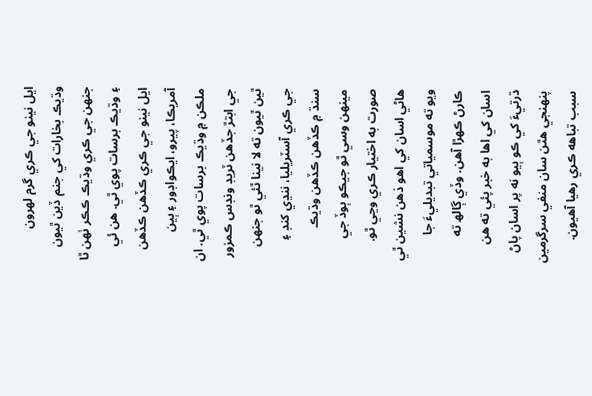ايل نينو جي ڪري گرم لهرون وڌيڪ بخارات کي جنم ڏين ٿيون جنهن جي ڪري وڌيڪ ڪڪر ٺهن ٿا ۽ وڌيڪ برسات پوي ٿي. هن ئي ايل نينو جي ڪري ڪڏھن ڪڏھن آمريڪا، پيرو، ايڪواڊور ۽ ٻين ملڪن ۾ وڌيڪ برسات پوي ٿي. ان جي ابتڙ جڏهن ٽريڊ ونڊس ڪمزور ٿين ٿيون ته لا نينا ٿئي ٿو جنهن جي ڪري آسٽريليا، ننڍي کنڊ ۽ سنڌ ۾ ڪڏھن ڪڏھن وڌيڪ مينهن وسي ٿو جيڪو ٻوڏ جي صورت به اختيار ڪري وڃي ٿو.
هاڻي اسان کي اهو ذهن نشين ٿي ويو ته موسمياتي تبديليءَ جا ڪارڻ ڪهڙا آهن. وڏي ڳالھ ته اسان کي اها به خبر پئي ته هن ڌرتيءَ کي ڪو ٻيو نه پر اسان پاڻ پنهنجي هٿن سان منفي سرگرمين سبب تباهه ڪري رهيا آهيون.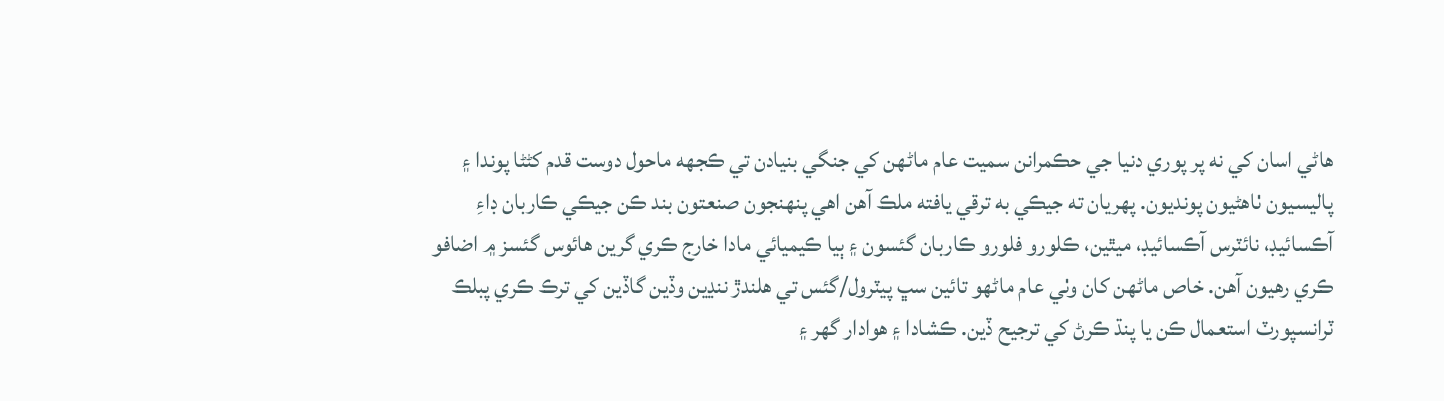هاڻي اسان کي نه پر پوري دنيا جي حڪمرانن سميت عام ماڻهن کي جنگي بنيادن تي ڪجهه ماحول دوست قدم کڻڻا پوندا ۽ پاليسيون ٺاهڻيون پونديون. پهريان ته جيڪي به ترقي يافته ملڪ آهن اهي پنهنجون صنعتون بند ڪن جيڪي ڪاربان ڊاءِ آڪسائيڊ، نائٽرس آڪسائيڊ، ميٿين، ڪلورو فلورو ڪاربان گئسون ۽ ٻيا ڪيميائي مادا خارج ڪري گرين هائوس گئسز ۾ اضافو ڪري رهيون آهن. خاص ماڻھن کان وٺي عام ماڻهو تائين سڀ پيٽرول/گئس تي هلندڙ ننڍين وڏين گاڏين کي ترڪ ڪري پبلڪ ٽرانسپورٽ استعمال ڪن يا پنڌ ڪرڻ کي ترجيح ڏين. ڪشادا ۽ هوادار گهر ۽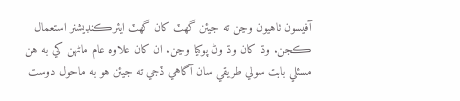آفيسون ٺاهيون وڃن ته جيئن گهٽ کان گهٽ ايئرڪنڊيشنر استعمال ڪجن. وڌ کان وڌ وڻ پوکيا وڃن. ان کان علاوه عام ماڻهن کي به هن مسئلي بابت سولي طريقي سان آگاهي ڏجي ته جيئن هو به ماحول دوست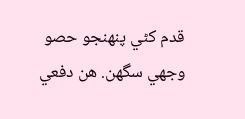قدم کڻي پنهنجو حصو وجهي سگهن. هن دفعي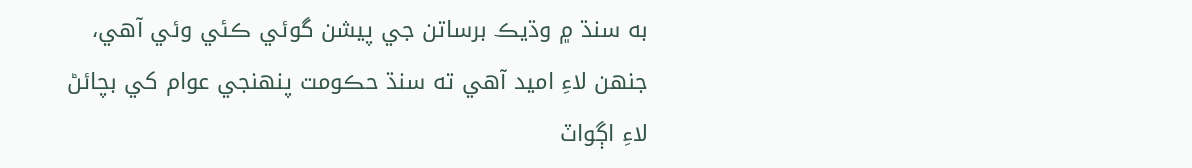به سنڌ ۾ وڌيڪ برساتن جي پيشن گوئي ڪئي وئي آهي، جنهن لاءِ اميد آهي ته سنڌ حڪومت پنهنجي عوام کي بچائڻ لاءِ اڳواٽ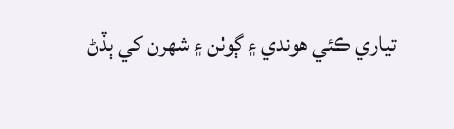تياري ڪئي هوندي ۽ ڳوٺن ۽ شهرن کي ٻڏڻ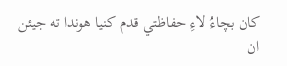کان بچاءُ لاءِ حفاظتي قدم کنيا هوندا ته جيئن ان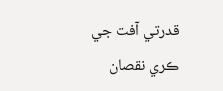قدرتي آفت جي ڪري نقصان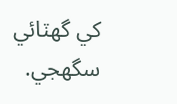کي گهٽائي سگهجي.